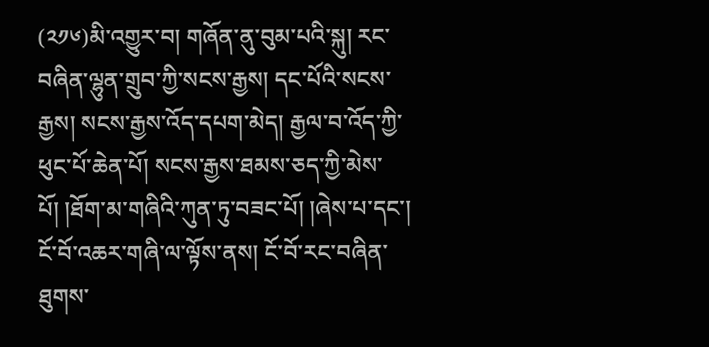(༢༡༦)མི་འགྱུར་བ། གཞོན་ནུ་བུམ་པའི་སྐུ། རང་བཞིན་ལྷུན་གྲུབ་ཀྱི་སངས་རྒྱས། དང་པོའི་སངས་རྒྱས། སངས་རྒྱས་འོད་དཔག་མེད། རྒྱལ་བ་འོད་ཀྱི་ཕུང་པོ་ཆེན་པོ། སངས་རྒྱས་ཐམས་ཅད་ཀྱི་མེས་པོ། །ཐོག་མ་གཞིའི་ཀུན་ཏུ་བཟང་པོ། །ཞེས་པ་དང་། ངོ་བོ་འཆར་གཞི་ལ་ལྟོས་ནས། ངོ་བོ་རང་བཞིན་ཐུགས་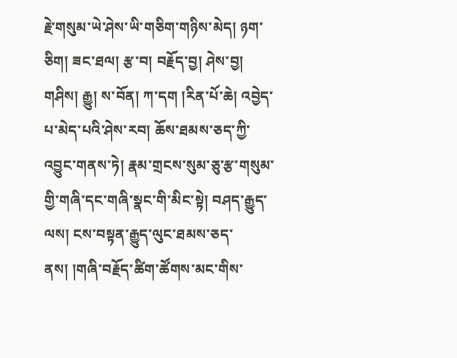རྗེ་གསུམ་ཡེ་ཤེས་ཡི་གཅིག་གཉིས་མེད། ཉག་ཅིག། ཟང་ཐལ། རྩ་བ། བརྗོད་བྱ། ཤེས་བྱ། གཤིས། རྒྱུ། ས་བོན། ཀ་དག །རིན་པོ་ཆེ། འབྱེད་པ་མེད་པའི་ཤེས་རབ། ཆོས་ཐམས་ཅད་ཀྱི་འབྱུང་གནས་ཏེ། རྣམ་གྲངས་སུམ་ཅུ་རྩ་གསུམ་གྱི་གཞི་དང་གཞི་སྣང་གི་མིང་སྟེ། བཤད་རྒྱུད་ལས། ངས་བསྟན་རྒྱུད་ལུང་ཐམས་ཅད་ནས། །གཞི་བརྗོད་ཚིག་ཚོགས་མང་གིས་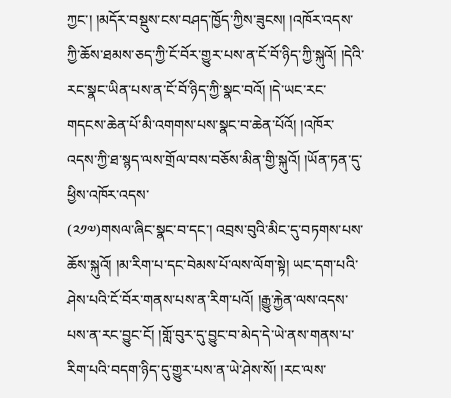ཀྱང་། །མདོར་བསྡུས་ངས་བཤད་ཁྱོད་ཀྱིས་ཟུངས། །འཁོར་འདས་ཀྱི་ཆོས་ཐམས་ཅད་ཀྱི་ངོ་བོར་གྱུར་པས་ན་ངོ་བོ་ཉིད་ཀྱི་སྐུའོ། །དེའི་རང་སྣང་ཡིན་པས་ན་ངོ་བོ་ཉིད་ཀྱི་སྣང་བའོ། །དེ་ཡང་རང་གདངས་ཆེན་པོ་མི་འགགས་པས་སྣང་བ་ཆེན་པོའོ། །འཁོར་འདས་ཀྱི་ཐ་སྙད་ལས་གྲོལ་བས་བཅོས་མིན་གྱི་སྐུའོ། །ཡོན་ཏན་དུ་ཕྱིས་འཁོར་འདས་
(༢༡༧)གསལ་ཞིང་སྣང་བ་དང་། འབྲས་བུའི་མིང་དུ་བཏགས་པས་ཆོས་སྐུའོ། །མ་རིག་པ་དང་བེམས་པོ་ལས་ལོག་སྟེ། ཡང་དག་པའི་ཤེས་པའི་ངོ་བོར་གནས་པས་ན་རིག་པའོ། །རྒྱུ་རྐྱེན་ལས་འདས་པས་ན་རང་བྱུང་ངོ། །གློ་བུར་དུ་བྱུང་བ་མེད་དེ་ཡེ་ནས་གནས་པ་རིག་པའི་བདག་ཉིད་དུ་གྱུར་པས་ན་ཡེ་ཤེས་སོ། །རང་ལས་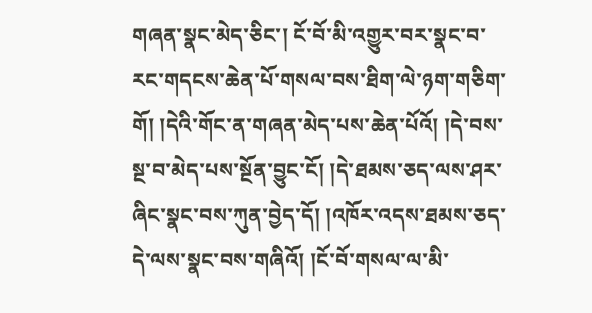གཞན་སྣང་མེད་ཅིང་། ངོ་བོ་མི་འགྱུར་བར་སྣང་བ་རང་གདངས་ཆེན་པོ་གསལ་བས་ཐིག་ལེ་ཉག་གཅིག་གོ། །དེའི་གོང་ན་གཞན་མེད་པས་ཆེན་པོའོ། །དེ་བས་སྔ་བ་མེད་པས་སྔོན་བྱུང་ངོ། །དེ་ཐམས་ཅད་ལས་ཤར་ཞིང་སྣང་བས་ཀུན་བྱེད་དོ། །འཁོར་འདས་ཐམས་ཅད་དེ་ལས་སྣང་བས་གཞིའོ། །ངོ་བོ་གསལ་ལ་མི་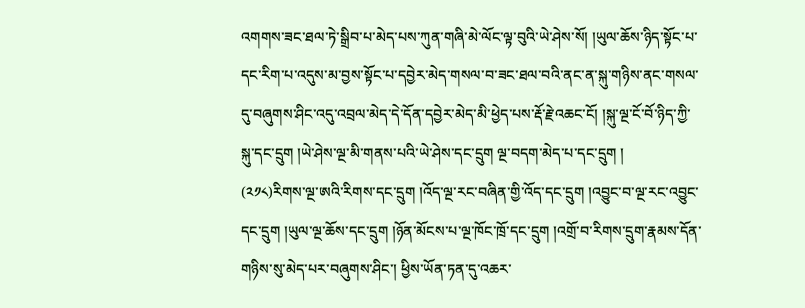འགགས་ཟང་ཐལ་ཏེ་སྒྲིབ་པ་མེད་པས་ཀུན་གཞི་མེ་ལོང་ལྟ་བུའི་ཡེ་ཤེས་སོ། །ཡུལ་ཆོས་ཉིད་སྟོང་པ་དང་རིག་པ་འདུས་མ་བྱས་སྟོང་པ་དབྱེར་མེད་གསལ་བ་ཟང་ཐལ་བའི་ནང་ན་སྐུ་གཉིས་ནང་གསལ་དུ་བཞུགས་ཤིང་འདུ་འབྲལ་མེད་དེ་དོན་དབྱེར་མེད་མི་ཕྱེད་པས་རྡོ་རྗེ་འཆང་ངོ། །སྐུ་ལྔ་ངོ་བོ་ཉིད་ཀྱི་སྐུ་དང་དྲུག །ཡེ་ཤེས་ལྔ་མི་གནས་པའི་ཡེ་ཤེས་དང་དྲུག ལྔ་བདག་མེད་པ་དང་དྲུག །
(༢༡༨)རིགས་ལྔ་ཨའི་རིགས་དང་དྲུག །འོད་ལྔ་རང་བཞིན་གྱི་འོད་དང་དྲུག །འབྱུང་བ་ལྔ་རང་འབྱུང་དང་དྲུག །ཡུལ་ལྔ་ཆོས་དང་དྲུག །ཉོན་མོངས་པ་ལྔ་ཁོང་ཁྲོ་དང་དྲུག །འགྲོ་བ་རིགས་དྲུག་རྣམས་དོན་གཉིས་སུ་མེད་པར་བཞུགས་ཤིང་། ཕྱིས་ཡོན་ཏན་དུ་འཆར་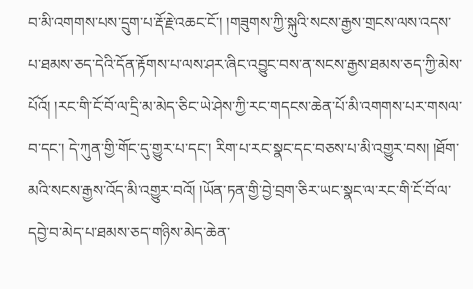བ་མི་འགགས་པས་དྲུག་པ་རྡོ་རྗེ་འཆང་ངོ་། །གཟུགས་ཀྱི་སྐུའི་སངས་རྒྱས་གྲངས་ལས་འདས་པ་ཐམས་ཅད་དེའི་དོན་རྟོགས་པ་ལས་ཤར་ཞིང་འབྱུང་བས་ན་སངས་རྒྱས་ཐམས་ཅད་ཀྱི་མེས་པོའོ། །རང་གི་ངོ་བོ་ལ་དྲི་མ་མེད་ཅིང་ཡེ་ཤེས་ཀྱི་རང་གདངས་ཆེན་པོ་མི་འགགས་པར་གསལ་བ་དང་། དེ་ཀུན་གྱི་གོང་དུ་གྱུར་པ་དང་། རིག་པ་རང་སྣང་དང་བཅས་པ་མི་འགྱུར་བས། །ཐོག་མའི་སངས་རྒྱས་འོད་མི་འགྱུར་བའོ། །ཡོན་ཏན་གྱི་བྱེ་བྲག་ཅིར་ཡང་སྣང་ལ་རང་གི་ངོ་བོ་ལ་དབྱེ་བ་མེད་པ་ཐམས་ཅད་གཉིས་མེད་ཆེན་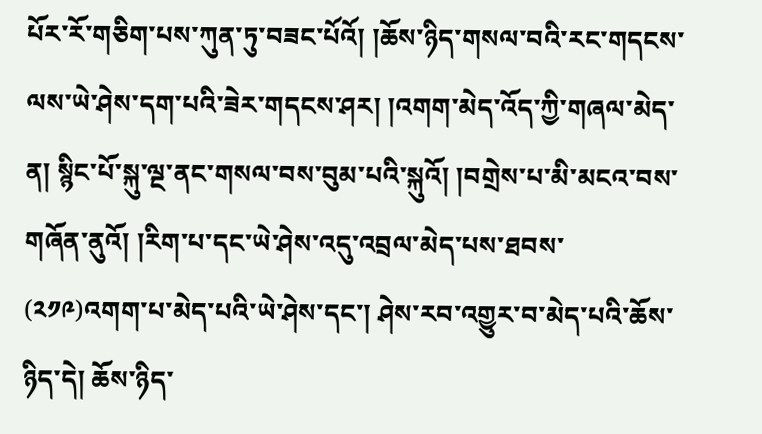པོར་རོ་གཅིག་པས་ཀུན་ཏུ་བཟང་པོའོ། །ཆོས་ཉིད་གསལ་བའི་རང་གདངས་ལས་ཡེ་ཤེས་དག་པའི་ཟེར་གདངས་ཤར། །འགག་མེད་འོད་ཀྱི་གཞལ་མེད་ན། སྙིང་པོ་སྐུ་ལྔ་ནང་གསལ་བས་བུམ་པའི་སྐུའོ། །བགྲེས་པ་མི་མངའ་བས་གཞོན་ནུའོ། །རིག་པ་དང་ཡེ་ཤེས་འདུ་འབྲལ་མེད་པས་ཐབས་
(༢༡༩)འགག་པ་མེད་པའི་ཡེ་ཤེས་དང་། ཤེས་རབ་འགྱུར་བ་མེད་པའི་ཆོས་ཉིད་དེ། ཆོས་ཉིད་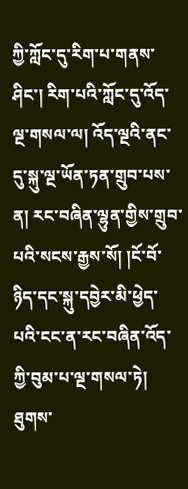ཀྱི་ཀློང་དུ་རིག་པ་གནས་ཤིང་། རིག་པའི་ཀློང་དུ་འོད་ལྔ་གསལ་ལ། འོད་ལྔའི་ནང་དུ་སྐུ་ལྔ་ཡོན་ཏན་གྲུབ་པས་ན། རང་བཞིན་ལྷུན་གྱིས་གྲུབ་པའི་སངས་རྒྱས་སོ། །ངོ་བོ་ཉིད་དང་སྐུ་དབྱེར་མི་ཕྱེད་པའི་ངང་ན་རང་བཞིན་འོད་ཀྱི་བུམ་པ་ལྔ་གསལ་ཏེ། ཐུགས་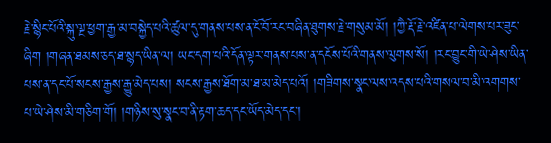རྗེ་སྙིང་པོའི་སྐུ་ལྔ་ཕྱག་རྒྱ་མ་བསྐྱེད་པའི་ཚུལ་དུ་གནས་པས་ན་ངོ་བོ་རང་བཞིན་ཐུགས་རྗེ་གསུམ་མོ། །ཀྱཻ་རྡོ་རྗེ་འཛིན་པ་ལེགས་པར་ཟུང་ཞིག །གཞན་ཐམས་ཅད་ཐ་སྙད་ཡིན་ལ། ཡང་དག་པའི་དོན་ལྟར་གནས་པས་ན་དངོས་པོའི་གནས་ལུགས་སོ། །རང་བྱུང་གི་ཡེ་ཤེས་ཡིན་པས་ན་དང་པོ་སངས་རྒྱས་རྒྱུ་མེད་པས། སངས་རྒྱས་ཐོག་མ་ཐ་མ་མེད་པའོ། །གཟིགས་སྣང་ལས་འདས་པའི་གསལ་བ་མི་འགགས་པ་ཡེ་ཤེས་མི་གཅིག་གོ། །གཉིས་སུ་སྣང་བ་ནི་རྟག་ཆད་དང་ཡོད་མེད་དང་།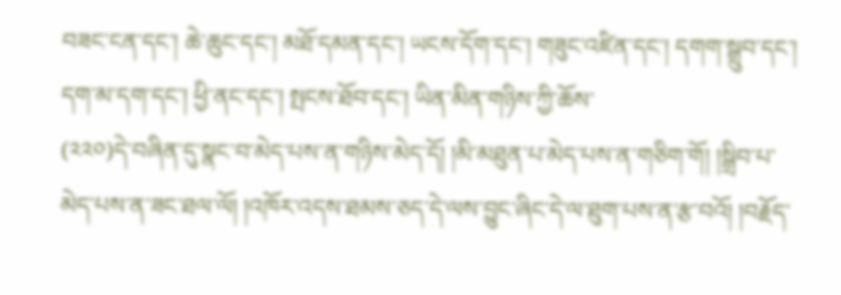བཟང་ངན་དང་། ཆེ་ཆུང་དང་། མཐོ་དམན་དང་། ཡངས་དོག་དང་། གཟུང་འཛིན་དང་། དགག་སྒྲུབ་དང་། དག་མ་དག་དང་། ཕྱི་ནང་དང་། སྤངས་ཐོབ་དང་། ཡིན་མིན་གཉིས་ཀྱི་ཆོས་
(༢༢༠)དེ་བཞིན་དུ་སྣང་བ་མེད་པས་ན་གཉིས་མེད་དོ། །མི་མཐུན་པ་མེད་པས་ན་གཅིག་གོ། །སྒྲིབ་པ་མེད་པས་ན་ཟང་ཐལ་ལོ། །འཁོར་འདས་ཐམས་ཅད་དེ་ལས་བྱུང་ཞིང་དེ་ལ་ཐུག་པས་ན་རྩ་བའོ། །བརྗོད་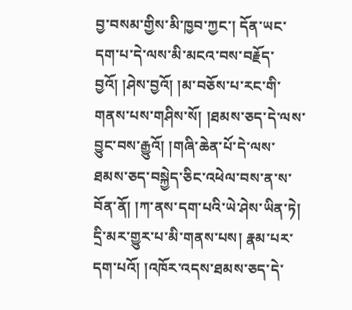བྱ་བསམ་གྱིས་མི་ཁྱབ་ཀྱང་། དོན་ཡང་དག་པ་དེ་ལས་མི་མངའ་བས་བརྗོད་བྱའོ། །ཤེས་བྱའོ། །མ་བཅོས་པ་རང་གི་གནས་པས་གཤིས་སོ། །ཐམས་ཅད་དེ་ལས་བྱུང་བས་རྒྱུའོ། །གཞི་ཆེན་པོ་དེ་ལས་ཐམས་ཅད་བསྐྱེད་ཅིང་འཕེལ་བས་ན་ས་བོན་ནོ། །ཀ་ནས་དག་པའི་ཡེ་ཤེས་ཡིན་ཏེ། དྲི་མར་གྱུར་པ་མི་གནས་པས། རྣམ་པར་དག་པའོ། །འཁོར་འདས་ཐམས་ཅད་དེ་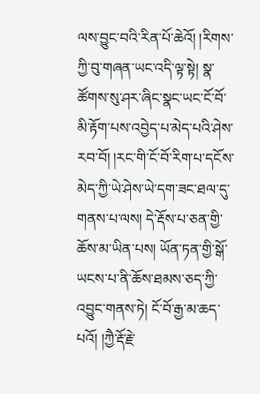ལས་བྱུང་བའི་རིན་པོ་ཆེའོ། །རིགས་ཀྱི་བུ་གཞན་ཡང་འདི་ལྟ་སྟེ། སྣ་ཚོགས་སུ་ཤར་ཞིང་སྣང་ཡང་ངོ་བོ་མི་རྟོག་པས་འབྱེད་པ་མེད་པའི་ཤེས་རབ་བོ། །རང་གི་ངོ་བོ་རིག་པ་དངོས་མེད་ཀྱི་ཡེ་ཤེས་ཡེ་དག་ཟང་ཐལ་དུ་གནས་པ་ལས། དེ་རྡོས་པ་ཅན་གྱི་ཆོས་མ་ཡིན་པས། ཡོན་ཏན་གྱི་སྒོ་ཡངས་པ་ནི་ཆོས་ཐམས་ཅད་ཀྱི་འབྱུང་གནས་ཏེ། ངོ་བོ་རྒྱ་མ་ཆད་པའོ། །ཀྱཻ་རྡོ་རྗེ་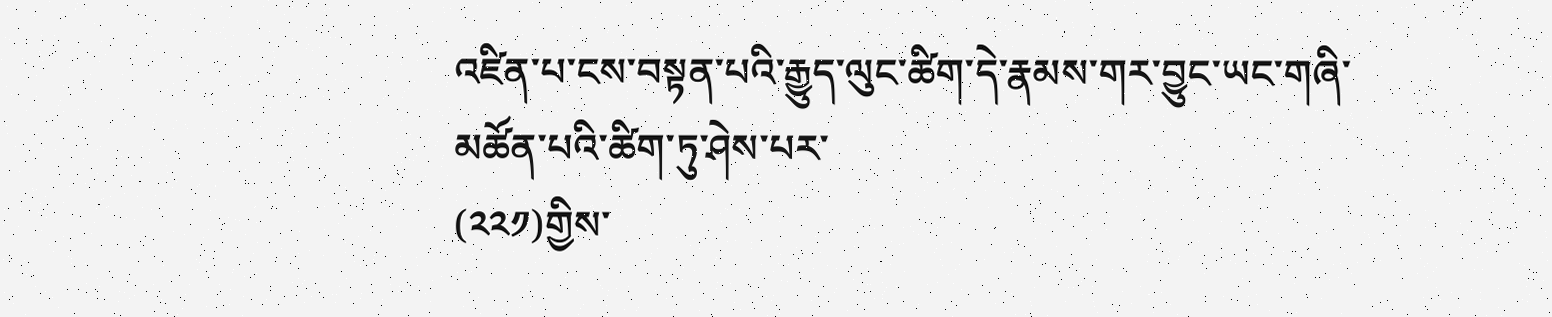འཛིན་པ་ངས་བསྟན་པའི་རྒྱུད་ལུང་ཚིག་དེ་རྣམས་གར་བྱུང་ཡང་གཞི་མཚོན་པའི་ཚིག་ཏུ་ཤེས་པར་
(༢༢༡)གྱིས་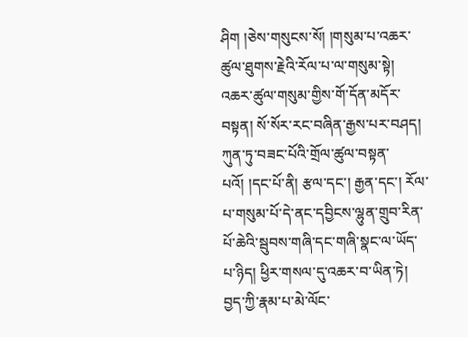ཤིག །ཅེས་གསུངས་སོ། །གསུམ་པ་འཆར་ཚུལ་ཐུགས་རྗེའི་རོལ་པ་ལ་གསུམ་སྟེ། འཆར་ཚུལ་གསུམ་གྱིས་གོ་དོན་མདོར་བསྟན། སོ་སོར་རང་བཞིན་རྒྱས་པར་བཤད། ཀུན་ཏུ་བཟང་པོའི་གྲོལ་ཚུལ་བསྟན་པའོ། །དང་པོ་ནི། རྩལ་དང་། རྒྱན་དང་། རོལ་པ་གསུམ་པོ་དེ་ནང་དབྱིངས་ལྷུན་གྲུབ་རིན་པོ་ཆེའི་སྦུབས་གཞི་དང་གཞི་སྣང་ལ་ཡོད་པ་ཉིད། ཕྱིར་གསལ་དུ་འཆར་བ་ཡིན་ཏེ། བྱད་ཀྱི་རྣམ་པ་མེ་ལོང་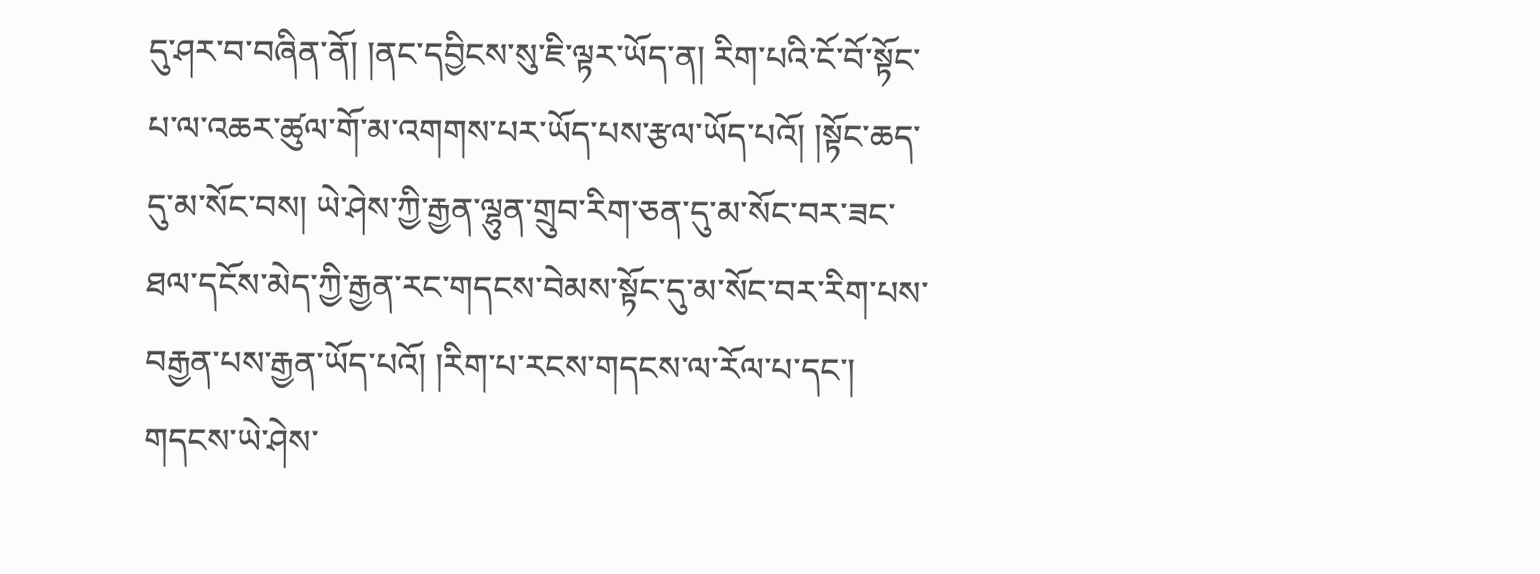དུ་ཤར་བ་བཞིན་ནོ། །ནང་དབྱིངས་སུ་ཇི་ལྟར་ཡོད་ན། རིག་པའི་ངོ་བོ་སྟོང་པ་ལ་འཆར་ཚུལ་གོ་མ་འགགས་པར་ཡོད་པས་རྩལ་ཡོད་པའོ། །སྟོང་ཆད་དུ་མ་སོང་བས། ཡེ་ཤེས་ཀྱི་རྒྱན་ལྷུན་གྲུབ་རིག་ཅན་དུ་མ་སོང་བར་ཟང་ཐལ་དངོས་མེད་ཀྱི་རྒྱན་རང་གདངས་བེམས་སྟོང་དུ་མ་སོང་བར་རིག་པས་བརྒྱན་པས་རྒྱན་ཡོད་པའོ། །རིག་པ་རངས་གདངས་ལ་རོལ་པ་དང་། གདངས་ཡེ་ཤེས་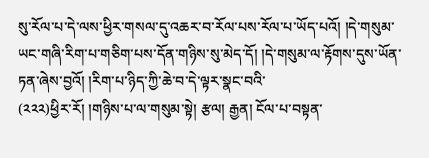སུ་རོལ་པ་དེ་ལས་ཕྱིར་གསལ་དུ་འཆར་བ་རོལ་པས་རོལ་པ་ཡོད་པའོ། །དེ་གསུམ་ཡང་གཞི་རིག་པ་གཅིག་པས་དོན་གཉིས་སུ་མེད་དོ། །དེ་གསུམ་ལ་རྟོགས་དུས་ཡོན་ཏན་ཞེས་བྱའོ། །རིག་པ་ཉིད་ཀྱི་ཆེ་བ་དེ་ལྟར་སྣང་བའི་
(༢༢༢)ཕྱིར་རོ། །གཉིས་པ་ལ་གསུམ་སྟེ། རྩལ། རྒྱན། ངོལ་པ་བསྟན་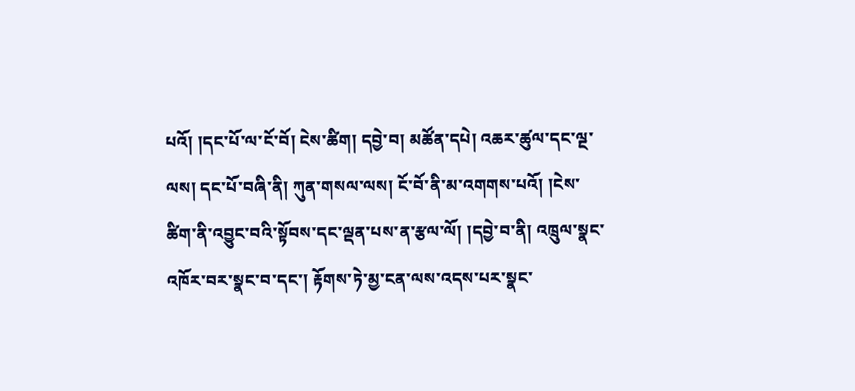པའོ། །དང་པོ་ལ་ངོ་བོ། ངེས་ཚིག། དབྱེ་བ། མཚོན་དཔེ། འཆར་ཚུལ་དང་ལྔ་ལས། དང་པོ་བཞི་ནི། ཀུན་གསལ་ལས། ངོ་བོ་ནི་མ་འགགས་པའོ། །ངེས་ཚིག་ནི་འབྱུང་བའི་སྟོབས་དང་ལྡན་པས་ན་རྩལ་ལོ། །དབྱེ་བ་ནི། འཁྲུལ་སྣང་འཁོར་བར་སྣང་བ་དང་། རྟོགས་ཏེ་མྱ་ངན་ལས་འདས་པར་སྣང་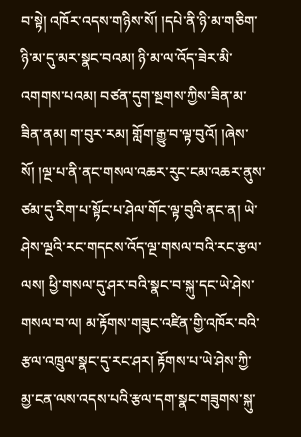བ་སྟེ། འཁོར་འདས་གཉིས་སོ། །དཔེ་ནི་ཉི་མ་གཅིག་ཉི་མ་དུ་མར་སྣང་བའམ། ཉི་མ་ལ་འོད་ཟེར་མི་འགགས་པའམ། བཙན་དུག་སྔགས་ཀྱིས་ཟིན་མ་ཟིན་ནམ། ག་བུར་རམ། གློག་རྒྱུ་བ་ལྟ་བུའོ། །ཞེས་སོ། །ལྔ་པ་ནི་ནང་གསལ་འཆར་རུང་ངམ་འཆར་ནུས་ཙམ་དུ་རིག་པ་སྟོང་པ་ཤེལ་གོང་ལྟ་བུའི་ནང་ན། ཡེ་ཤེས་ལྔའི་རང་གདངས་འོད་ལྔ་གསལ་བའི་རང་རྩལ་ལས། ཕྱི་གསལ་དུ་ཤར་བའི་སྣང་བ་སྐུ་དང་ཡེ་ཤེས་གསལ་བ་ལ། མ་རྟོགས་གཟུང་འཛིན་གྱི་འཁོར་བའི་རྩལ་འཁྲུལ་སྣང་དུ་རང་ཤར། རྟོགས་པ་ཡེ་ཤེས་ཀྱི་མྱ་ངན་ལས་འདས་པའི་རྩལ་དག་སྣང་གཟུགས་སྐུ་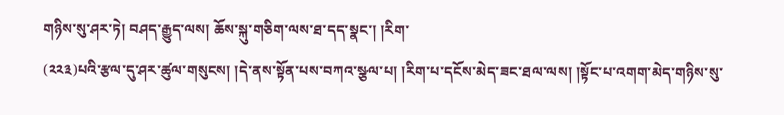གཉིས་སུ་ཤར་ཏེ། བཤད་རྒྱུད་ལས། ཆོས་སྐུ་གཅིག་ལས་ཐ་དད་སྣང་། །རིག་
(༢༢༣)པའི་རྩལ་དུ་ཤར་ཚུལ་གསུངས། །དེ་ནས་སྟོན་པས་བཀའ་སྩལ་པ། །རིག་པ་དངོས་མེད་ཟང་ཐལ་ལས། །སྟོང་པ་འགག་མེད་གཉིས་སུ་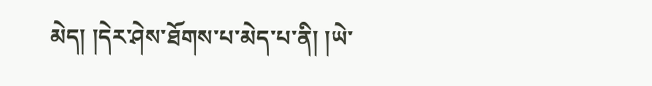མེད། །དེར་ཤེས་ཐོགས་པ་མེད་པ་ནི། །ཡེ་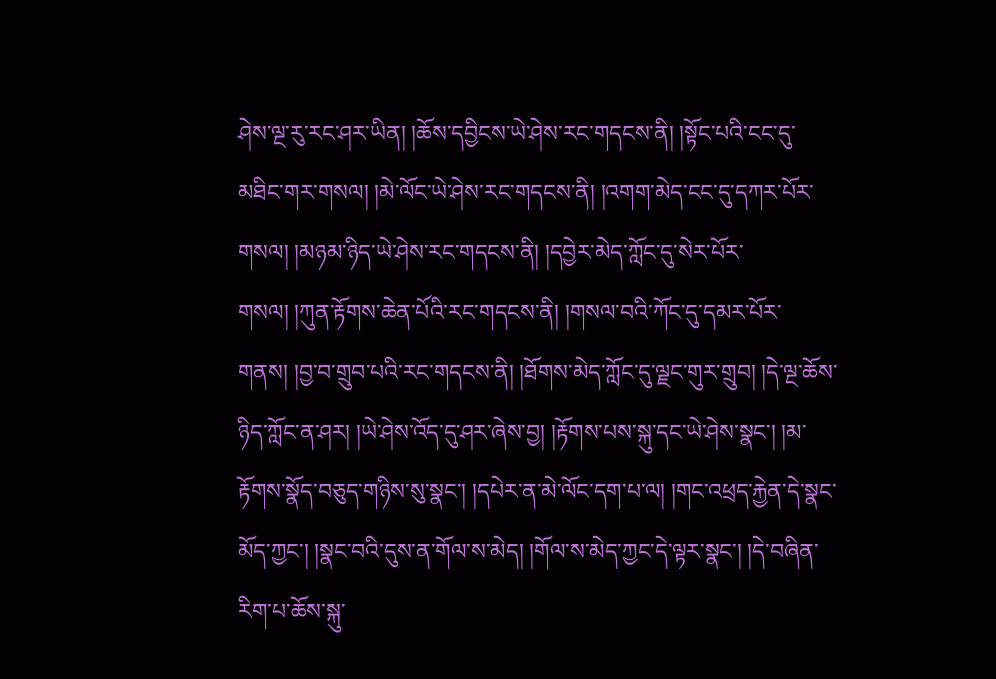ཤེས་ལྔ་རུ་རང་ཤར་ཡིན། །ཆོས་དབྱིངས་ཡེ་ཤེས་རང་གདངས་ནི། །སྟོང་པའི་ངང་དུ་མཐིང་གར་གསལ། །མེ་ལོང་ཡེ་ཤེས་རང་གདངས་ནི། །འགག་མེད་ངང་དུ་དཀར་པོར་གསལ། །མཉམ་ཉིད་ཡེ་ཤེས་རང་གདངས་ནི། །དབྱེར་མེད་ཀློང་དུ་སེར་པོར་གསལ། །ཀུན་རྟོགས་ཆེན་པོའི་རང་གདངས་ནི། །གསལ་བའི་ཀོང་དུ་དམར་པོར་གནས། །བྱ་བ་གྲུབ་པའི་རང་གདངས་ནི། །ཐོགས་མེད་ཀློང་དུ་ལྗང་གུར་གྲུབ། །དེ་ལྔ་ཆོས་ཉིད་ཀློང་ན་ཤར། །ཡེ་ཤེས་འོད་དུ་ཤར་ཞེས་བྱ། །རྟོགས་པས་སྐུ་དང་ཡེ་ཤེས་སྣང་། །མ་རྟོགས་སྣོད་བཅུད་གཉིས་སུ་སྣང་། །དཔེར་ན་མེ་ལོང་དག་པ་ལ། །གང་འཕྲད་རྐྱེན་དེ་སྣང་མོད་ཀྱང་། །སྣང་བའི་དུས་ན་གོལ་ས་མེད། །གོལ་ས་མེད་ཀྱང་དེ་ལྟར་སྣང་། །དེ་བཞིན་རིག་པ་ཆོས་སྐུ་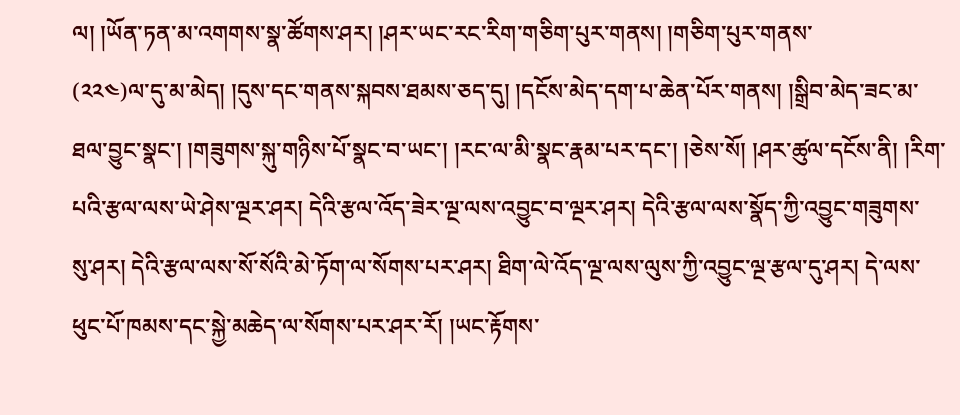ལ། །ཡོན་ཏན་མ་འགགས་སྣ་ཚོགས་ཤར། །ཤར་ཡང་རང་རིག་གཅིག་པུར་གནས། །གཅིག་པུར་གནས་
(༢༢༤)ལ་དུ་མ་མེད། །དུས་དང་གནས་སྐབས་ཐམས་ཅད་དུ། །དངོས་མེད་དག་པ་ཆེན་པོར་གནས། །སྒྲིབ་མེད་ཟང་མ་ཐལ་བྱུང་སྣང་། །གཟུགས་སྐུ་གཉིས་པོ་སྣང་བ་ཡང་། །རང་ལ་མི་སྣང་རྣམ་པར་དང་། །ཅེས་སོ། །ཤར་ཚུལ་དངོས་ནི། །རིག་པའི་རྩལ་ལས་ཡེ་ཤེས་ལྔར་ཤར། དེའི་རྩལ་འོད་ཟེར་ལྔ་ལས་འབྱུང་བ་ལྔར་ཤར། དེའི་རྩལ་ལས་སྣོད་ཀྱི་འབྱུང་གཟུགས་སུ་ཤར། དེའི་རྩལ་ལས་སོ་སོའི་མེ་ཏོག་ལ་སོགས་པར་ཤར། ཐིག་ལེ་འོད་ལྔ་ལས་ལུས་ཀྱི་འབྱུང་ལྔ་རྩལ་དུ་ཤར། དེ་ལས་ཕུང་པོ་ཁམས་དང་སྐྱེ་མཆེད་ལ་སོགས་པར་ཤར་རོ། །ཡང་རྟོགས་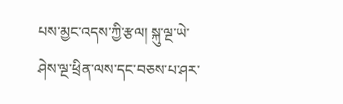པས་མྱང་འདས་ཀྱི་རྩལ། སྐུ་ལྔ་ཡེ་ཤེས་ལྔ་ཕྲིན་ལས་དང་བཅས་པ་ཤར་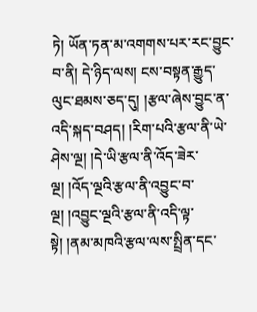ཏེ། ཡོན་ཏན་མ་འགགས་པར་རང་བྱུང་བ་ནི། དེ་ཉིད་ལས། ངས་བསྟན་རྒྱུད་ལུང་ཐམས་ཅད་དུ། །རྩལ་ཞེས་བྱུང་ན་འདི་སྐད་བཤད། །རིག་པའི་རྩལ་ནི་ཡེ་ཤེས་ལྔ། །དེ་ཡི་རྩལ་ནི་འོད་ཟེར་ལྔ། །འོད་ལྔའི་རྩལ་ནི་འབྱུང་བ་ལྔ། །འབྱུང་ལྔའི་རྩལ་ནི་འདི་ལྟ་སྟེ། །ནམ་མཁའི་རྩལ་ལས་སྤྲིན་དང་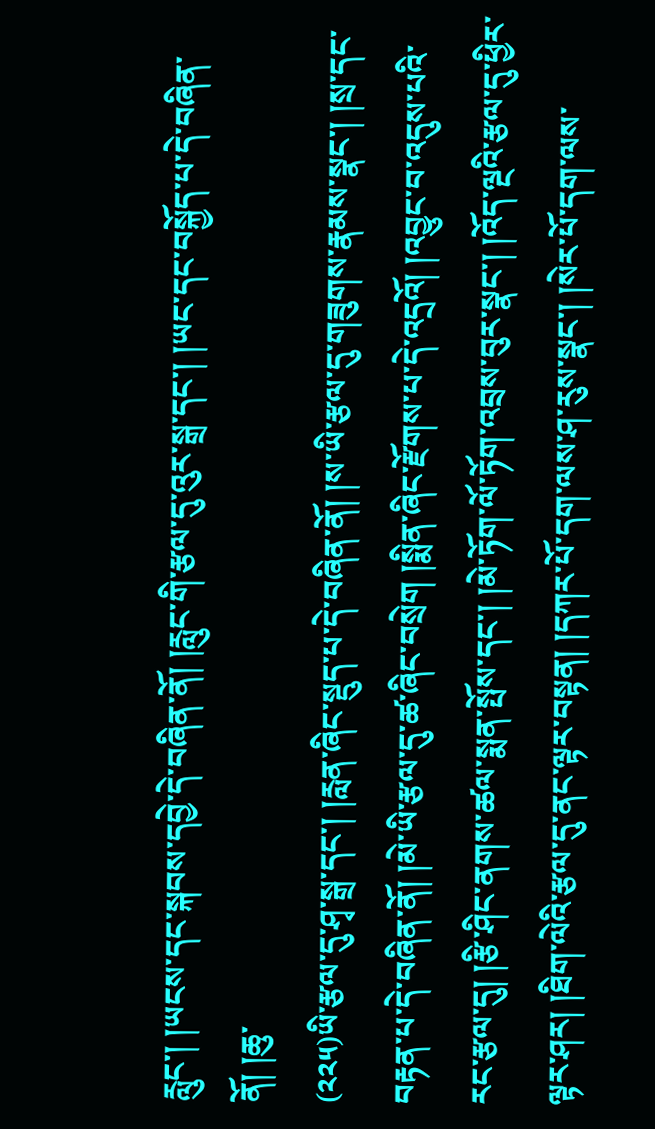རླུང་། །ཡངས་དང་སྐབས་དབྱེ་དེ་བཞིན་ནོ། །རླུང་གི་རྩལ་དུ་འུར་སྒྲ་དང་། །ཡང་དང་བསྐྱོད་པ་དེ་བཞིན་ནོ། །ཆུ་
(༢༢༥)ཡི་རྩལ་དུ་ཤྭ་སྒྲ་དང་། །རླན་ཞིང་སྡུད་པ་དེ་བཞིན་ནོ། །ས་ཡི་རྩལ་དུ་གཟུགས་རྣམས་སྣང་། །སྲ་དང་བརྟན་པ་དེ་བཞིན་ནོ། །མེ་ཡི་རྩལ་དུ་ཚ་ཞིང་བསྲེག །སྨིན་ཞིང་རྫོགས་པ་དེ་འདྲའོ། །འབྱུང་བ་འདུས་པའི་རང་རྩལ་དུ། །རྩི་ཤིང་ནགས་ཚལ་སྨན་སྤོས་དང་། །མེ་ཏོག་ལོ་ཏོག་འབྲས་བུར་སྣང་། །འོད་ལྔའི་རྩལ་དུ་ཕྱིར་ལྟར་ཤར། །ཐིག་ལེའི་རྩལ་དུ་ནང་ལྟར་བསྟན། །དཀར་པོ་དག་ལས་ཤ་རུས་སྣང་། །སེར་པོ་དག་ལས་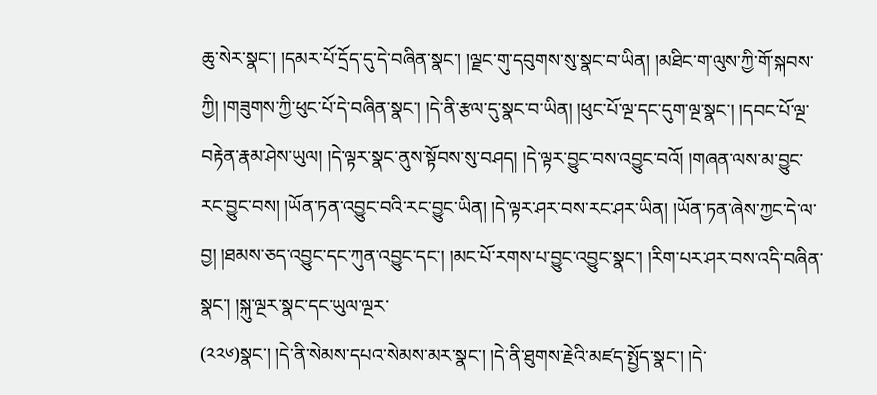ཆུ་སེར་སྣང་། །དམར་པོ་དྲོད་དུ་དེ་བཞིན་སྣང་། །ལྗང་གུ་དབུགས་སུ་སྣང་བ་ཡིན། །མཐིང་ག་ལུས་ཀྱི་གོ་སྐབས་ཀྱི། །གཟུགས་ཀྱི་ཕུང་པོ་དེ་བཞིན་སྣང་། །དེ་ནི་རྩལ་དུ་སྣང་བ་ཡིན། །ཕུང་པོ་ལྔ་དང་དུག་ལྔ་སྣང་། །དབང་པོ་ལྔ་བརྟེན་རྣམ་ཤེས་ཡུལ། །དེ་ལྟར་སྣང་ནུས་སྟོབས་སུ་བཤད། །དེ་ལྟར་བྱུང་བས་འབྱུང་བའོ། །གཞན་ལས་མ་བྱུང་རང་བྱུང་བས། །ཡོན་ཏན་འབྱུང་བའི་རང་བྱུང་ཡིན། །དེ་ལྟར་ཤར་བས་རང་ཤར་ཡིན། །ཡོན་ཏན་ཞེས་ཀྱང་དེ་ལ་བྱ། །ཐམས་ཅད་འབྱུང་དང་ཀུན་འབྱུང་དང་། །མང་པོ་རགས་པ་བྱུང་འབྱུང་སྣང་། །རིག་པར་ཤར་བས་འདི་བཞིན་སྣང་། །སྐུ་ལྔར་སྣང་དང་ཡུལ་ལྔར་
(༢༢༦)སྣང་། །དེ་ནི་སེམས་དཔའ་སེམས་མར་སྣང་། །དེ་ནི་ཐུགས་རྗེའི་མཛད་སྤྱོད་སྣང་། །དེ་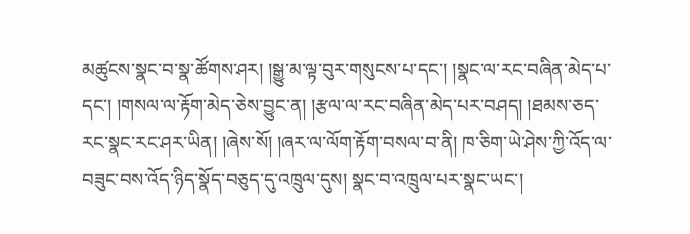མཚུངས་སྣང་བ་སྣ་ཚོགས་ཤར། །སྒྱུ་མ་ལྟ་བུར་གསུངས་པ་དང་། །སྣང་ལ་རང་བཞིན་མེད་པ་དང་། །གསལ་ལ་རྟོག་མེད་ཅེས་བྱུང་ན། །རྩལ་ལ་རང་བཞིན་མེད་པར་བཤད། །ཐམས་ཅད་རང་སྣང་རང་ཤར་ཡིན། །ཞེས་སོ། །ཞར་ལ་ལོག་རྟོག་བསལ་བ་ནི། ཁ་ཅིག་ཡེ་ཤེས་ཀྱི་འོད་ལ་བཟུང་བས་འོད་ཉིད་སྣོད་བཅུད་དུ་འཁྲུལ་དུས། སྣང་བ་འཁྲུལ་པར་སྣང་ཡང་།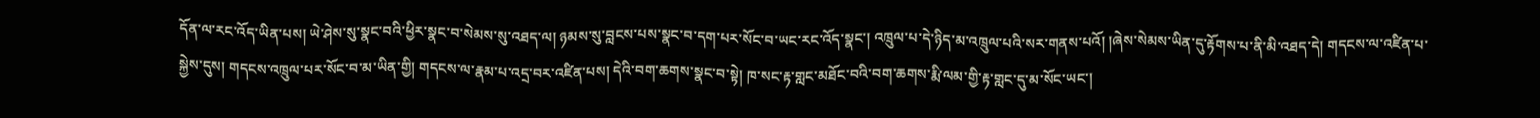དོན་ལ་རང་འོད་ཡིན་པས། ཡེ་ཤེས་སུ་སྣང་བའི་ཕྱིར་སྣང་བ་སེམས་སུ་འཐད་ལ། ཉམས་སུ་བླངས་པས་སྣང་བ་དག་པར་སོང་བ་ཡང་རང་འོད་སྣང་། འཁྲུལ་པ་དེ་ཉིད་མ་འཁྲུལ་པའི་སར་གནས་པའོ། །ཞེས་སེམས་ཡིན་དུ་རྟོགས་པ་ནི་མི་འཐད་དེ། གདངས་ལ་འཛིན་པ་སྐྱེས་དུས། གདངས་འཁྲུལ་པར་སོང་བ་མ་ཡིན་གྱི། གདངས་ལ་རྣམ་པ་འདྲ་བར་འཛིན་པས། དེའི་བག་ཆགས་སྣང་བ་སྟེ། ཁ་སང་རྟ་གླང་མཐོང་བའི་བག་ཆགས་རྨི་ལམ་གྱི་རྟ་གླང་དུ་མ་སོང་ཡང་།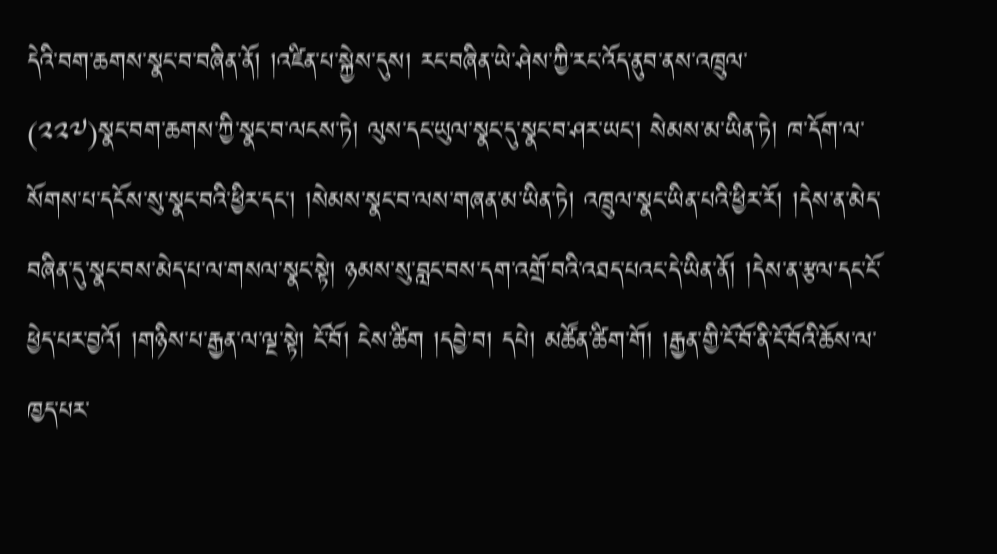དེའི་བག་ཆགས་སྣང་བ་བཞིན་ནོ། །འཛིན་པ་སྐྱེས་དུས། རང་བཞིན་ཡེ་ཤེས་ཀྱི་རང་འོད་ནུབ་ནས་འཁྲུལ་
(༢༢༧)སྣང་བག་ཆགས་ཀྱི་སྣང་བ་ལངས་ཏེ། ལུས་དང་ཡུལ་སྣང་དུ་སྣང་བ་ཤར་ཡང་། སེམས་མ་ཡིན་ཏེ། ཁ་དོག་ལ་སོགས་པ་དངོས་སུ་སྣང་བའི་ཕྱིར་དང་། །སེམས་སྣང་བ་ལས་གཞན་མ་ཡིན་ཏེ། འཁྲུལ་སྣང་ཡིན་པའི་ཕྱིར་རོ། །དེས་ན་མེད་བཞིན་དུ་སྣང་བས་མེད་པ་ལ་གསལ་སྣང་སྟེ། ཉམས་སུ་བླང་བས་དག་འགྲོ་བའི་འཐད་པའང་དེ་ཡིན་ནོ། །དེས་ན་རྩལ་དང་ངོ་ཕྱེད་པར་བྱའོ། །གཉིས་པ་རྒྱན་ལ་ལྔ་སྟེ། ངོ་བོ། ངེས་ཚིག །དབྱེ་བ། དཔེ། མཚོན་ཚིག་གོ། །རྒྱན་གྱི་ངོ་བོ་ནི་ངོ་བོའི་ཆོས་ལ་ཁྱད་པར་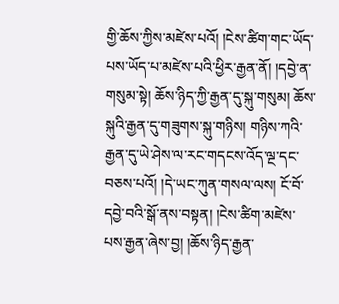གྱི་ཆོས་ཀྱིས་མཛེས་པའོ། །ངེས་ཚིག་གང་ཡོད་པས་ཡོད་པ་མཛེས་པའི་ཕྱིར་རྒྱན་ནོ། །དབྱེ་ན་གསུམ་སྟེ། ཆོས་ཉིད་ཀྱི་རྒྱན་དུ་སྐུ་གསུམ། ཆོས་སྐུའི་རྒྱན་དུ་གཟུགས་སྐུ་གཉིས། གཉིས་ཀའི་རྒྱན་དུ་ཡེ་ཤེས་ལ་རང་གདངས་འོད་ལྔ་དང་བཅས་པའོ། །དེ་ཡང་ཀུན་གསལ་ལས། ངོ་བོ་དབྱེ་བའི་སྒོ་ནས་བསྟན། །ངེས་ཚིག་མཛེས་པས་རྒྱན་ཞེས་བྱ། །ཆོས་ཉིད་རྒྱན་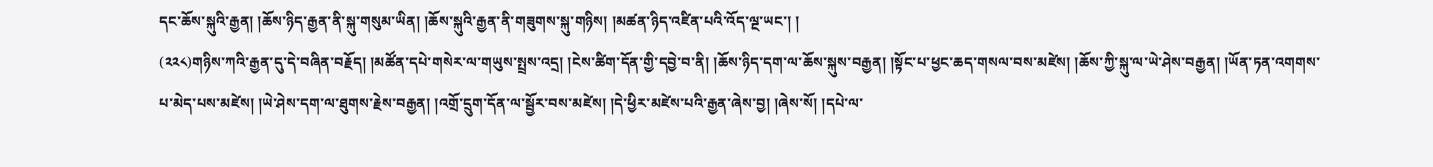དང་ཆོས་སྐུའི་རྒྱན། །ཆོས་ཉིད་རྒྱན་ནི་སྐུ་གསུམ་ཡིན། །ཆོས་སྐུའི་རྒྱན་ནི་གཟུགས་སྐུ་གཉིས། །མཚན་ཉིད་འཛིན་པའི་འོད་ལྔ་ཡང་། །
(༢༢༨)གཉིས་ཀའི་རྒྱན་དུ་དེ་བཞིན་བརྗོད། །མཚོན་དཔེ་གསེར་ལ་གཡུས་སྤྲས་འདྲ། །ངེས་ཚིག་དོན་གྱི་དབྱེ་བ་ནི། །ཆོས་ཉིད་དག་ལ་ཆོས་སྐུས་བརྒྱན། །སྟོང་པ་ཕྱང་ཆད་གསལ་བས་མཛེས། །ཆོས་ཀྱི་སྐུ་ལ་ཡེ་ཤེས་བརྒྱན། །ཡོན་ཏན་འགགས་པ་མེད་པས་མཛེས། །ཡེ་ཤེས་དག་ལ་ཐུགས་རྗེས་བརྒྱན། །འགྲོ་དྲུག་དོན་ལ་སྦྱོར་བས་མཛེས། །དེ་ཕྱིར་མཛེས་པའི་རྒྱན་ཞེས་བྱ། །ཞེས་སོ། །དཔེ་ལ་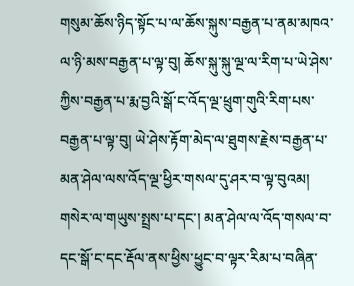གསུམ་ཆོས་ཉིད་སྟོང་པ་ལ་ཆོས་སྐུས་བརྒྱན་པ་ནམ་མཁའ་ལ་ཉི་མས་བརྒྱན་པ་ལྟ་བུ། ཆོས་སྐུ་སྐུ་ལྔ་ལ་རིག་པ་ཡེ་ཤེས་ཀྱིས་བརྒྱན་པ་རྨ་བྱའི་སྒོ་ང་འོད་ལྔ་ཕྲུག་གུའི་རིག་པས་བརྒྱན་པ་ལྟ་བུ། ཡེ་ཤེས་རྟོག་མེད་ལ་ཐུགས་རྗེས་བརྒྱན་པ་མན་ཤེལ་ལས་འོད་ལྔ་ཕྱིར་གསལ་དུ་ཤར་བ་ལྟ་བུའམ། གསེར་ལ་གཡུས་སྤྲས་པ་དང་། མན་ཤེལ་ལ་འོད་གསལ་བ་དང་སྒོ་ང་དང་རྡོལ་ནས་ཕྱིས་ཕྱུང་བ་ལྟར་རིམ་པ་བཞིན་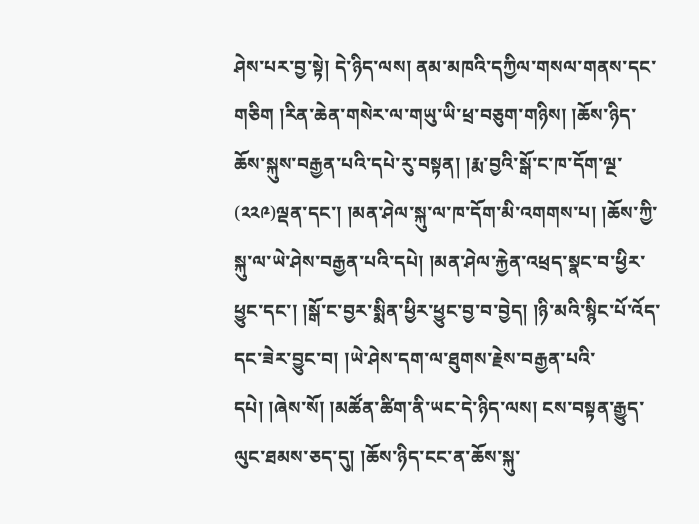ཤེས་པར་བྱ་སྟེ། དེ་ཉིད་ལས། ནམ་མཁའི་དཀྱིལ་གསལ་གནས་དང་གཅིག །རིན་ཆེན་གསེར་ལ་གཡུ་ཡི་ཕྲ་བཅུག་གཉིས། །ཆོས་ཉིད་ཆོས་སྐུས་བརྒྱན་པའི་དཔེ་རུ་བསྟན། །རྨ་བྱའི་སྒོ་ང་ཁ་དོག་ལྔ་
(༢༢༩)ལྡན་དང་། །མན་ཤེལ་སྐུ་ལ་ཁ་དོག་མི་འགགས་པ། །ཆོས་ཀྱི་སྐུ་ལ་ཡེ་ཤེས་བརྒྱན་པའི་དཔེ། །མན་ཤེལ་རྐྱེན་འཕྲད་སྣང་བ་ཕྱིར་ཕྱུང་དང་། །སྒོ་ང་བྱར་སྨིན་ཕྱིར་ཕྱུང་བྱ་བ་བྱེད། །ཉི་མའི་སྙིང་པོ་འོད་དང་ཟེར་བྱུང་བ། །ཡེ་ཤེས་དག་ལ་ཐུགས་རྗེས་བརྒྱན་པའི་དཔེ། །ཞེས་སོ། །མཚོན་ཚིག་ནི་ཡང་དེ་ཉིད་ལས། ངས་བསྟན་རྒྱུད་ལུང་ཐམས་ཅད་དུ། །ཆོས་ཉིད་ངང་ན་ཆོས་སྐུ་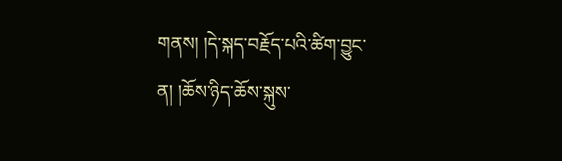གནས། །དེ་སྐད་བརྗོད་པའི་ཚིག་བྱུང་ན། །ཆོས་ཉིད་ཆོས་སྐུས་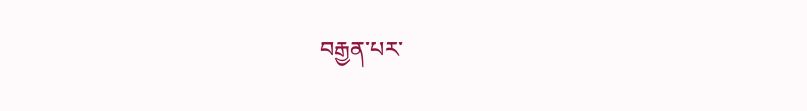བརྒྱན་པར་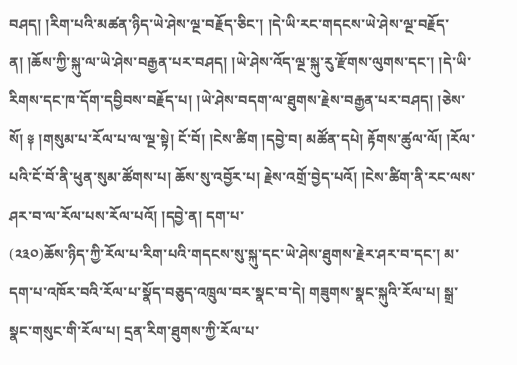བཤད། །རིག་པའི་མཚན་ཉིད་ཡེ་ཤེས་ལྔ་བརྗོད་ཅིང་། །དེ་ཡི་རང་གདངས་ཡེ་ཤེས་ལྔ་བརྗོད་ན། །ཆོས་ཀྱི་སྐུ་ལ་ཡེ་ཤེས་བརྒྱན་པར་བཤད། །ཡེ་ཤེས་འོད་ལྔ་སྐུ་རུ་རྫོགས་ལུགས་དང་། །དེ་ཡི་རིགས་དང་ཁ་དོག་དབྱིབས་བརྗོད་པ། །ཡེ་ཤེས་བདག་ལ་ཐུགས་རྗེས་བརྒྱན་པར་བཤད། །ཅེས་སོ། ༈ །གསུམ་པ་རོལ་པ་ལ་ལྔ་སྟེ། ངོ་བོ། །ངེས་ཚིག །དབྱེ་བ། མཚོན་དཔེ། རྟོགས་ཚུལ་ལོ། །རོལ་པའི་ངོ་བོ་ནི་ཕུན་སུམ་ཚོགས་པ། ཆོས་སུ་འབྱོར་པ། རྗེས་འགྲོ་བྱེད་པའོ། །ངེས་ཚིག་ནི་རང་ལས་ཤར་བ་ལ་རོལ་པས་རོལ་པའོ། །དབྱེ་ན། དག་པ་
(༢༣༠)ཆོས་ཉིད་ཀྱི་རོལ་པ་རིག་པའི་གདངས་སུ་སྐུ་དང་ཡེ་ཤེས་ཐུགས་རྗེར་ཤར་བ་དང་། མ་དག་པ་འཁོར་བའི་རོལ་པ་སྣོད་བཅུད་འཁྲུལ་བར་སྣང་བ་དེ། གཟུགས་སྣང་སྐུའི་རོལ་པ། སྒྲ་སྣང་གསུང་གི་རོལ་པ། དྲན་རིག་ཐུགས་ཀྱི་རོལ་པ་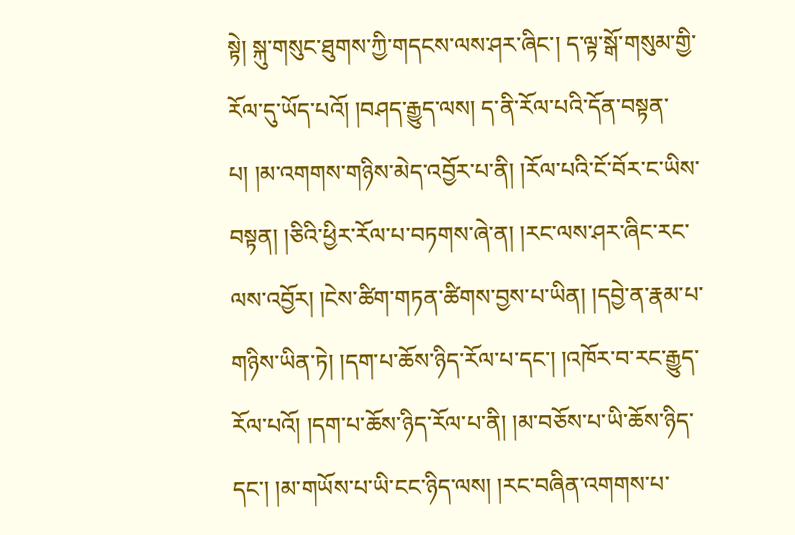སྟེ། སྐུ་གསུང་ཐུགས་ཀྱི་གདངས་ལས་ཤར་ཞིང་། ད་ལྟ་སྒོ་གསུམ་གྱི་རོལ་དུ་ཡོད་པའོ། །བཤད་རྒྱུད་ལས། ད་ནི་རོལ་པའི་དོན་བསྟན་པ། །མ་འགགས་གཉིས་མེད་འབྱོར་པ་ནི། །རོལ་པའི་ངོ་བོར་ང་ཡིས་བསྟན། །ཅིའི་ཕྱིར་རོལ་པ་བཏགས་ཞེ་ན། །རང་ལས་ཤར་ཞིང་རང་ལས་འབྱོར། །ངེས་ཚིག་གཏན་ཚིགས་བྱས་པ་ཡིན། །དབྱེ་ན་རྣམ་པ་གཉིས་ཡིན་ཏེ། །དག་པ་ཆོས་ཉིད་རོལ་པ་དང་། །འཁོར་བ་རང་རྒྱུད་རོལ་པའོ། །དག་པ་ཆོས་ཉིད་རོལ་པ་ནི། །མ་བཅོས་པ་ཡི་ཆོས་ཉིད་དང་། །མ་གཡོས་པ་ཡི་ངང་ཉིད་ལས། །རང་བཞིན་འགགས་པ་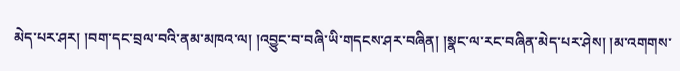མེད་པར་ཤར། །བག་དང་བྲལ་བའི་ནམ་མཁའ་ལ། །འབྱུང་བ་བཞི་ཡི་གདངས་ཤར་བཞིན། །སྣང་ལ་རང་བཞིན་མེད་པར་ཤེས། །མ་འགགས་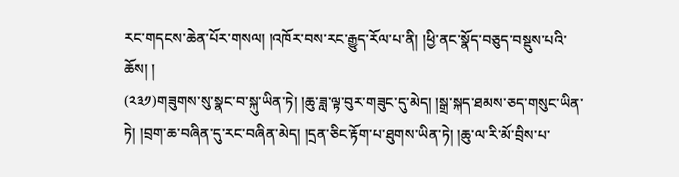རང་གདངས་ཆེན་པོར་གསལ། །འཁོར་བས་རང་རྒྱུད་རོལ་པ་ནི། །ཕྱི་ནང་སྣོད་བཅུད་བསྡུས་པའི་ཆོས། །
(༢༣༡)གཟུགས་སུ་སྣང་བ་སྐུ་ཡིན་ཏེ། །ཆུ་ཟླ་ལྟ་བུར་གཟུང་དུ་མེད། །སྒྲ་སྐད་ཐམས་ཅད་གསུང་ཡིན་ཏེ། །བྲག་ཆ་བཞིན་དུ་རང་བཞིན་མེད། །དྲན་ཅིང་རྟོག་པ་ཐུགས་ཡིན་ཏེ། །ཆུ་ལ་རི་མོ་བྲིས་པ་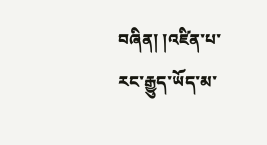བཞིན། །འཛིན་པ་རང་རྒྱུད་ཡོད་མ་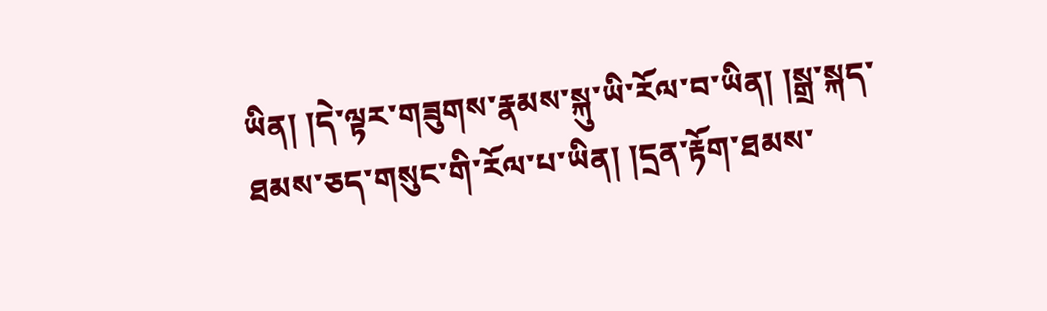ཡིན། །དེ་ལྟར་གཟུགས་རྣམས་སྐུ་ཡི་རོལ་བ་ཡིན། །སྒྲ་སྐད་ཐམས་ཅད་གསུང་གི་རོལ་པ་ཡིན། །དྲན་རྟོག་ཐམས་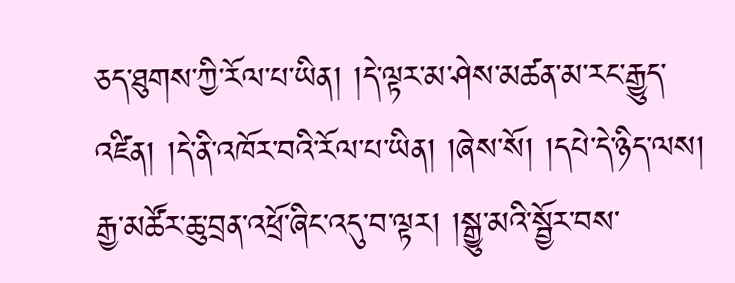ཅད་ཐུགས་ཀྱི་རོལ་པ་ཡིན། །དེ་ལྟར་མ་ཤེས་མཚན་མ་རང་རྒྱུད་འཛིན། །དེ་ནི་འཁོར་བའི་རོལ་པ་ཡིན། །ཞེས་སོ། །དཔེ་དེ་ཉིད་ལས། རྒྱ་མཚོར་ཆུ་བྲན་འཕྲོ་ཞིང་འདུ་བ་ལྟར། །སྒྱུ་མའི་སྦྱོར་བས་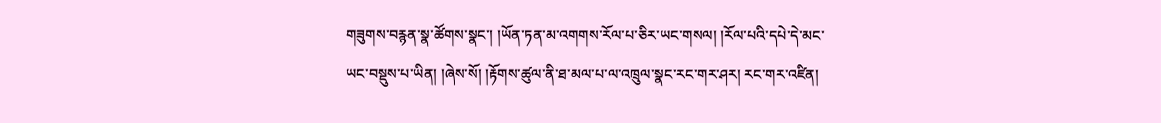གཟུགས་བརྙན་སྣ་ཚོགས་སྣང་། །ཡོན་ཏན་མ་འགགས་རོལ་པ་ཅིར་ཡང་གསལ། །རོལ་པའི་དཔེ་དེ་མང་ཡང་བསྡུས་པ་ཡིན། །ཞེས་སོ། །རྟོགས་ཚུལ་ནི་ཐ་མལ་པ་ལ་འཁྲུལ་སྣང་རང་གར་ཤར། རང་གར་འཛིན།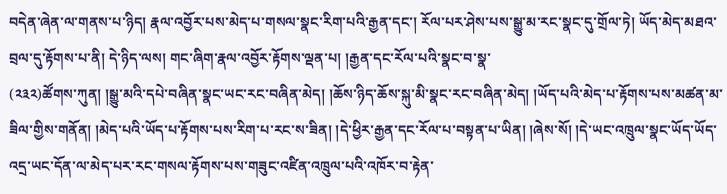བདེན་ཞེན་ལ་གནས་པ་ཉིད། རྣལ་འབྱོར་པས་མེད་པ་གསལ་སྣང་རིག་པའི་རྒྱན་དང་། རོལ་པར་ཤེས་པས་སྒྱུ་མ་རང་སྣང་དུ་གྲོལ་ཏེ། ཡོད་མེད་མཐའ་བྲལ་དུ་རྟོགས་པ་ནི། དེ་ཉིད་ལས། གང་ཞིག་རྣལ་འབྱོར་རྟོགས་ལྡན་པ། །རྒྱན་དང་རོལ་པའི་སྣང་བ་སྣ་
(༢༣༢)ཚོགས་ཀུན། །སྒྱུ་མའི་དཔེ་བཞིན་སྣང་ཡང་རང་བཞིན་མེད། །ཆོས་ཉིད་ཆོས་སྐུ་མི་སྣང་རང་བཞིན་མེད། །ཡོད་པའི་མེད་པ་རྟོགས་པས་མཚན་མ་ཟིལ་གྱིས་གནོན། །མེད་པའི་ཡོད་པ་རྟོགས་པས་རིག་པ་རང་ས་ཟིན། །དེ་ཕྱིར་རྒྱན་དང་རོལ་པ་བསྟན་པ་ཡིན། །ཞེས་སོ། །དེ་ཡང་འཁྲུལ་སྣང་ཡོད་ཡོད་འདྲ་ཡང་དོན་ལ་མེད་པར་རང་གསལ་རྟོགས་པས་གཟུང་འཛིན་འཁྲུལ་པའི་འཁོར་བ་རྟེན་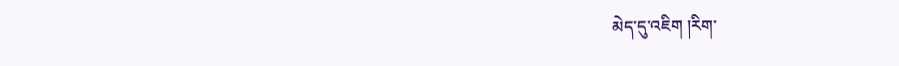མེད་དུ་འཇིག །རིག་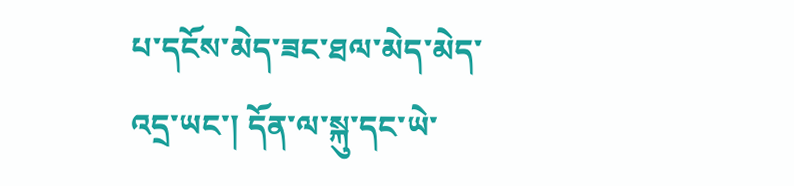པ་དངོས་མེད་ཟང་ཐལ་མེད་མེད་འདྲ་ཡང་། དོན་ལ་སྐུ་དང་ཡེ་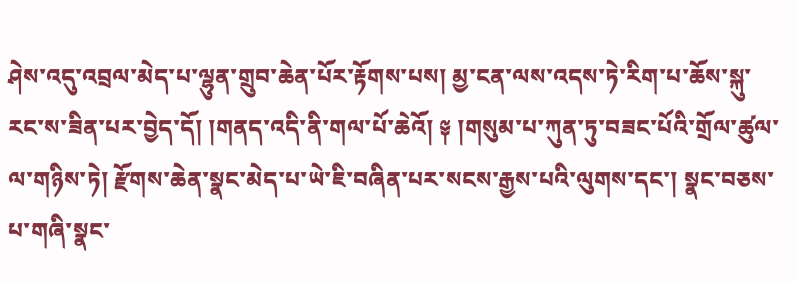ཤེས་འདུ་འབྲལ་མེད་པ་ལྷུན་གྲུབ་ཆེན་པོར་རྟོགས་པས། མྱ་ངན་ལས་འདས་ཏེ་རིག་པ་ཆོས་སྐུ་རང་ས་ཟིན་པར་བྱེད་དོ། །གནད་འདི་ནི་གལ་པོ་ཆེའོ། ༈ །གསུམ་པ་ཀུན་ཏུ་བཟང་པོའི་གྲོལ་ཚུལ་ལ་གཉིས་ཏེ། རྫོགས་ཆེན་སྣང་མེད་པ་ཡེ་ཇི་བཞིན་པར་སངས་རྒྱས་པའི་ལུགས་དང་། སྣང་བཅས་པ་གཞི་སྣང་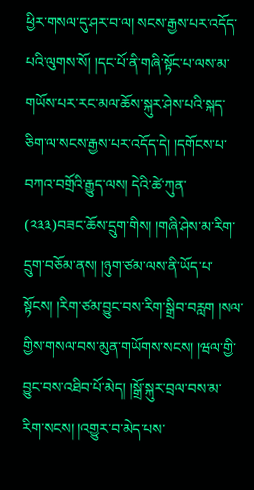ཕྱིར་གསལ་དུ་ཤར་བ་ལ། སངས་རྒྱས་པར་འདོད་པའི་ལུགས་སོ། །དང་པོ་ནི་གཞི་སྟོང་པ་ལས་མ་གཡོས་པར་རང་མལ་ཆོས་སྐུར་ཤེས་པའི་སྐད་ཅིག་ལ་སངས་རྒྱས་པར་འདོད་དེ། །དགོངས་པ་བཀའ་བགྲོའི་རྒྱུད་ལས། དེའི་ཚེ་ཀུན་
(༢༣༣)བཟང་ཆོས་དྲུག་གིས། །གཞི་ཤེས་མ་རིག་དྲུག་བཅོམ་ནས། །ཉུག་ཙམ་ལས་ནི་ཡོད་པ་སྟོངས། །རིག་ཙམ་བྱུང་བས་རིག་སྒྲིབ་བརླག །སལ་གྱིས་གསལ་བས་མུན་གཡོགས་སངས། །ཝལ་གྱི་བྱུང་བས་འཐིབ་པོ་མེད། །སྒྲོ་སྐུར་བྲལ་བས་མ་རིག་སངས། །འགྱུར་བ་མེད་པས་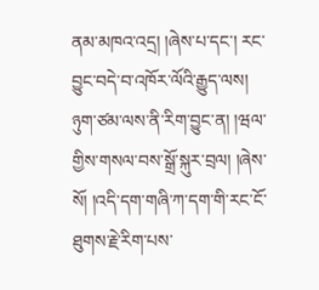ནམ་མཁའ་འདྲ། །ཞེས་པ་དང་། རང་བྱུང་བདེ་བ་འཁོར་ལོའི་རྒྱུད་ལས། ཉུག་ཙམ་ལས་ནི་རིག་བྱུང་ན། །ཝལ་གྱིས་གསལ་བས་སྒྲོ་སྐུར་བྲལ། །ཞེས་སོ། །འདི་དག་གཞི་ཀ་དག་གི་རང་ངོ་ཐུགས་རྗེ་རིག་པས་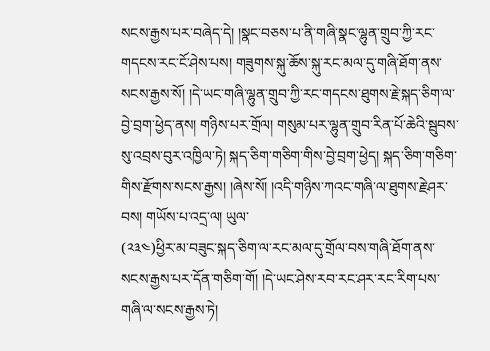སངས་རྒྱས་པར་བཞེད་དེ། །སྣང་བཅས་པ་ནི་གཞི་སྣང་ལྷུན་གྲུབ་ཀྱི་རང་གདངས་རང་ངོ་ཤེས་པས། གཟུགས་སྐུ་ཆོས་སྐུ་རང་མལ་དུ་གཞི་ཐོག་ནས་སངས་རྒྱས་སོ། །དེ་ཡང་གཞི་ལྷུན་གྲུབ་ཀྱི་རང་གདངས་ཐུགས་རྗེ་སྐད་ཅིག་ལ་བྱེ་བྲག་ཕྱེད་ནས། གཉིས་པར་གྲོལ། གསུམ་པར་ལྷུན་གྲུབ་རིན་པོ་ཆེའི་སྦུབས་སུ་འབྲས་བུར་འཁྱིལ་ཏེ། སྐད་ཅིག་གཅིག་གིས་བྱེ་བྲག་ཕྱེད། སྐད་ཅིག་གཅིག་གིས་རྫོགས་སངས་རྒྱས། །ཞེས་སོ། །འདི་གཉིས་ཀའང་གཞི་ལ་ཐུགས་རྗེ་ཤར་བས། གཡོས་པ་འདྲ་ལ། ཡུལ་
(༢༣༤)ཕྱིར་མ་བཟུང་སྐད་ཅིག་ལ་རང་མལ་དུ་གྲོལ་བས་གཞི་ཐོག་ནས་སངས་རྒྱས་པར་དོན་གཅིག་གོ། །དེ་ཡང་ཤེས་རབ་རང་ཤར་རང་རིག་པས་གཞི་ལ་སངས་རྒྱས་ཏེ།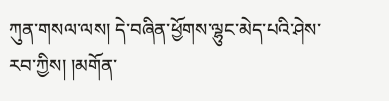ཀུན་གསལ་ལས། དེ་བཞིན་ཕྱོགས་ལྷུང་མེད་པའི་ཤེས་རབ་ཀྱིས། །མགོན་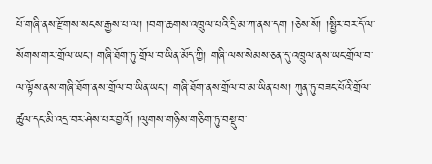པོ་གཞི་ནས་རྫོགས་སངས་རྒྱས་པ་ལ། །བག་ཆགས་འཁྲུལ་པའི་དྲི་མ་ཀ་ནས་དག །ཅེས་སོ། །སྤྱིར་བར་དོ་ལ་སོགས་གར་གྲོལ་ཡང་། གཞི་ཐོག་ཏུ་གྲོལ་བ་ཡིན་མོད་ཀྱི། གཞི་ལས་སེམས་ཅན་དུ་འཁྲུལ་ནས་ཡང་གྲོལ་བ་ལ་ལྟོས་ནས་གཞི་ཐོག་ནས་གྲོལ་བ་ཡིན་ཡང་། གཞི་ཐོག་ནས་གྲོལ་བ་མ་ཡིན་པས། ཀུན་ཏུ་བཟང་པོའི་གྲོལ་ཚུལ་དང་མི་འདྲ་བར་ཤེས་པར་བྱའོ། །ལུགས་གཉིས་གཅིག་ཏུ་བསྡུ་བ་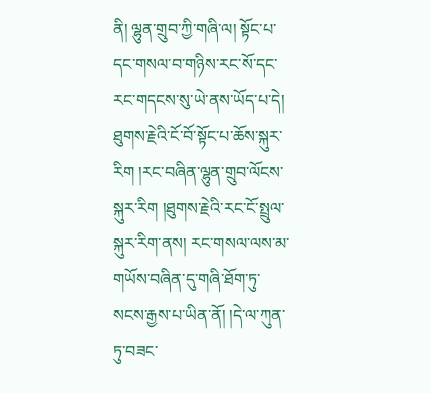ནི། ལྷུན་གྲུབ་ཀྱི་གཞི་ལ། སྟོང་པ་དང་གསལ་བ་གཉིས་རང་སོ་དང་རང་གདངས་སུ་ཡེ་ནས་ཡོད་པ་དེ། ཐུགས་རྗེའི་ངོ་བོ་སྟོང་པ་ཆོས་སྐུར་རིག །རང་བཞིན་ལྷུན་གྲུབ་ལོངས་སྐུར་རིག །ཐུགས་རྗེའི་རང་ངོ་སྤྲུལ་སྐུར་རིག་ནས། རང་གསལ་ལས་མ་གཡོས་བཞིན་དུ་གཞི་ཐོག་ཏུ་སངས་རྒྱས་པ་ཡིན་ནོ། །དེ་ལ་ཀུན་ཏུ་བཟང་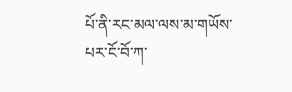པོ་ནི་རང་མལ་ལས་མ་གཡོས་པར་ངོ་བོ་ཀ་